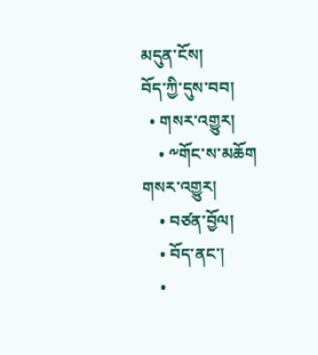མདུན་ངོས།
བོད་ཀྱི་དུས་བབ།
  • གསར་འགྱུར།
    • ༸གོང་ས་མཆོག གསར་འགྱུར།
    • བཙན་བྱོལ།
    • བོད་ནང་།
    •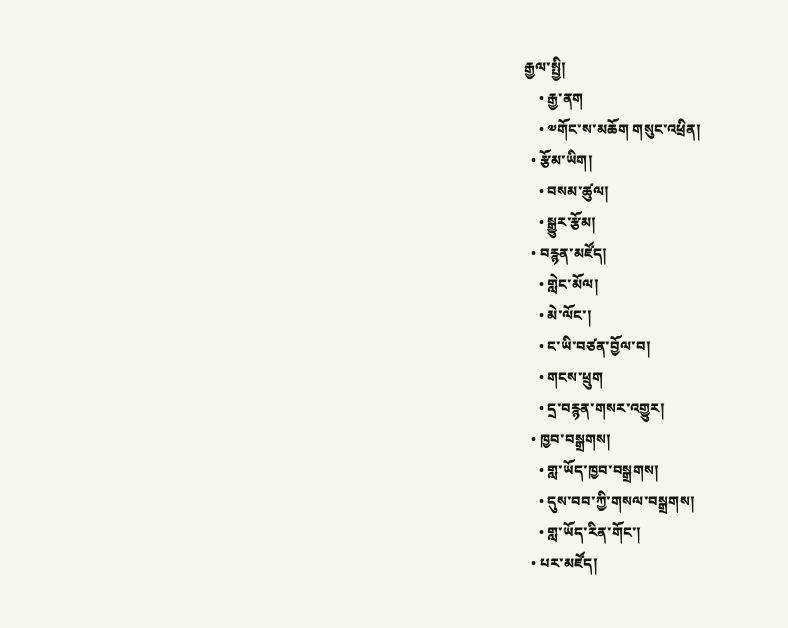རྒྱལ་སྤྱི།
    • རྒྱ་ནག
    • ༧གོང་ས་མཆོག གསུང་འཕྲིན།
  • རྩོམ་ཡིག།
    • བསམ་ཚུལ།
    • སྒྱུར་རྩོམ།
  • བརྙན་མཛོད།
    • གླེང་མོལ།
    • མེ་ལོང་།
    • ང་ཡི་བཙན་བྱོལ་བ།
    • གངས་ཕྲུག
    • དྲ་བརྙན་གསར་འགྱུར།
  • ཁྱབ་བསྒྲགས།
    • གླ་ཡོད་ཁྱབ་བསྒྲགས།
    • དུས་བབ་ཀྱི་གསལ་བསྒྲགས།
    • གླ་ཡོད་རིན་གོང་།
  • པར་མཛོད།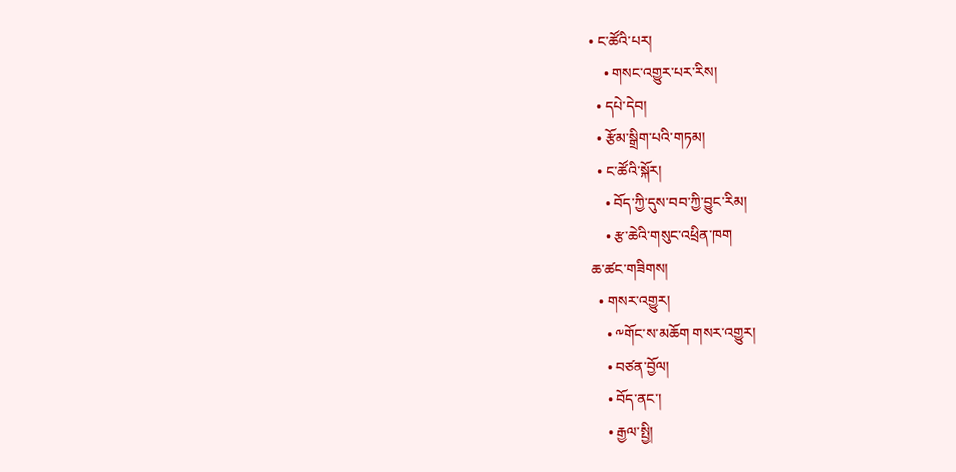• ང་ཚོའི་པར།
    • གསང་འགྱུར་པར་རིས།
  • དཔེ་དེབ།
  • རྩོམ་སྒྲིག་པའི་གཏམ།
  • ང་ཚོའི་སྐོར།
    • བོད་ཀྱི་དུས་བབ་ཀྱི་བྱུང་རིམ།
    • རྩ་ཆེའི་གསུང་འཕྲིན་ཁག
ཆ་ཚང་གཟིགས།
  • གསར་འགྱུར།
    • ༸གོང་ས་མཆོག གསར་འགྱུར།
    • བཙན་བྱོལ།
    • བོད་ནང་།
    • རྒྱལ་སྤྱི།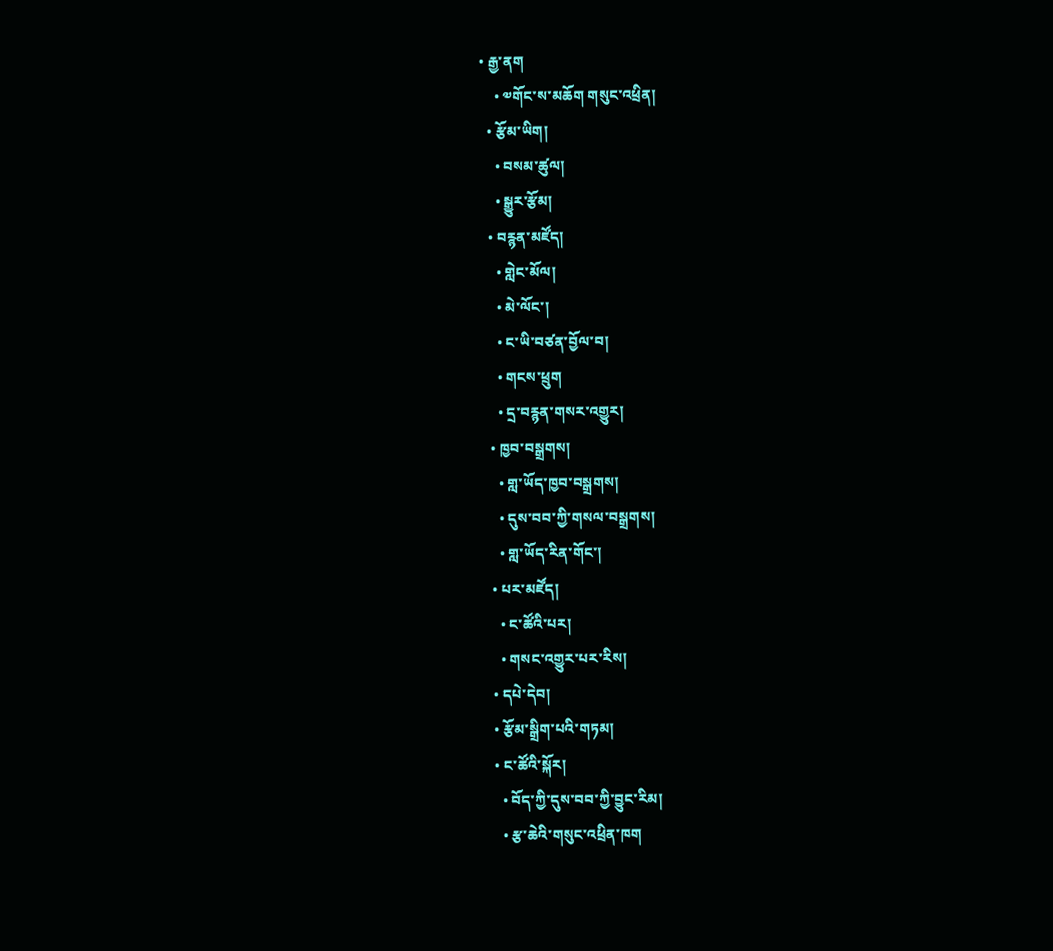• རྒྱ་ནག
    • ༧གོང་ས་མཆོག གསུང་འཕྲིན།
  • རྩོམ་ཡིག།
    • བསམ་ཚུལ།
    • སྒྱུར་རྩོམ།
  • བརྙན་མཛོད།
    • གླེང་མོལ།
    • མེ་ལོང་།
    • ང་ཡི་བཙན་བྱོལ་བ།
    • གངས་ཕྲུག
    • དྲ་བརྙན་གསར་འགྱུར།
  • ཁྱབ་བསྒྲགས།
    • གླ་ཡོད་ཁྱབ་བསྒྲགས།
    • དུས་བབ་ཀྱི་གསལ་བསྒྲགས།
    • གླ་ཡོད་རིན་གོང་།
  • པར་མཛོད།
    • ང་ཚོའི་པར།
    • གསང་འགྱུར་པར་རིས།
  • དཔེ་དེབ།
  • རྩོམ་སྒྲིག་པའི་གཏམ།
  • ང་ཚོའི་སྐོར།
    • བོད་ཀྱི་དུས་བབ་ཀྱི་བྱུང་རིམ།
    • རྩ་ཆེའི་གསུང་འཕྲིན་ཁག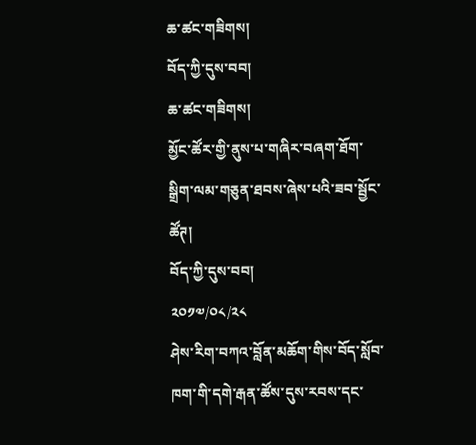ཆ་ཚང་གཟིགས།
བོད་ཀྱི་དུས་བབ།
ཆ་ཚང་གཟིགས།
མྱོང་ཚོར་གྱི་ནུས་པ་གཞིར་བཞག་ཐོག་སྒྲིག་ལམ་གཅུན་ཐབས་ཞེས་པའི་ཟབ་སྦྱོང་ཚོཊ།
བོད་ཀྱི་དུས་བབ།
༢༠༡༧/༠༨/༢༨
ཤེས་རིག་བཀའ་བློན་མཆོག་གིས་བོད་སློབ་ཁག་གི་དགེ་རྒན་ཚོས་དུས་རབས་དང་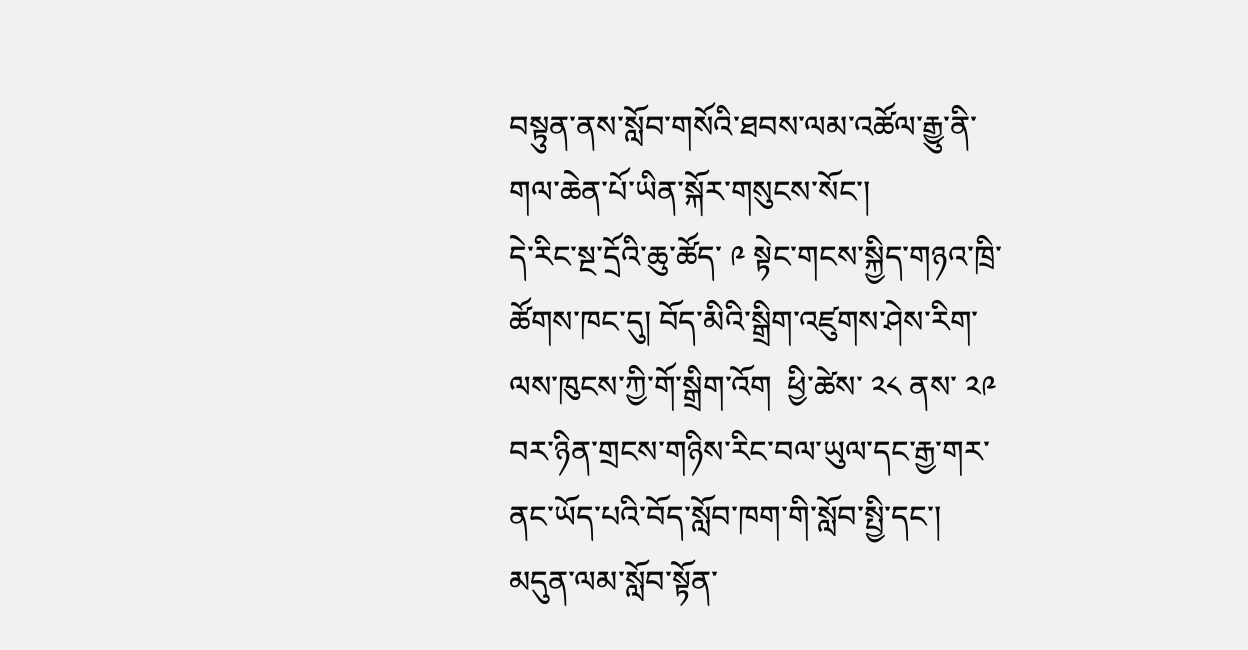བསྟུན་ནས་སློབ་གསོའི་ཐབས་ལམ་འཚོལ་རྒྱུ་ནི་གལ་ཆེན་པོ་ཡིན་སྐོར་གསུངས་སོང་།
དེ་རིང་སྔ་དྲོའི་ཆུ་ཚོད་ ༩ སྟེང་གངས་སྐྱིད་གཉའ་ཁྲི་ཚོགས་ཁང་དུ། བོད་མིའི་སྒྲིག་འཛུགས་ཤེས་རིག་ལས་ཁུངས་ཀྱི་གོ་སྒྲིག་འོག  ཕྱི་ཚེས་ ༢༨ ནས་ ༢༩ བར་ཉིན་གྲངས་གཉིས་རིང་བལ་ཡུལ་དང་རྒྱ་གར་ནང་ཡོད་པའི་བོད་སློབ་ཁག་གི་སློབ་སྤྱི་དང་། མདུན་ལམ་སློབ་སྟོན་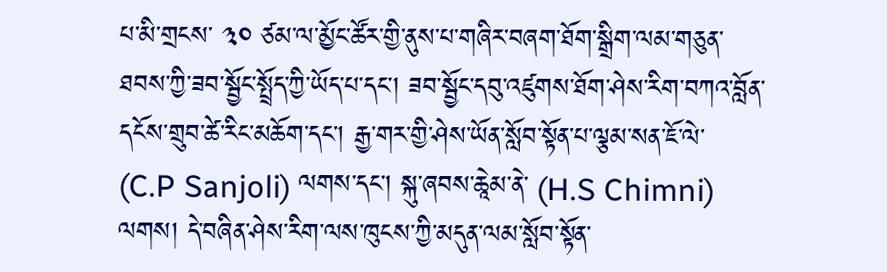པ་མི་གྲངས་ ༣༠ ཙམ་ལ་མྱོང་ཚོར་གྱི་ནུས་པ་གཞིར་བཞག་ཐོག་སྒྲིག་ལམ་གཅུན་ཐབས་ཀྱི་ཟབ་སྦྱོང་སྤྲོད་ཀྱི་ཡོད་པ་དང་། ཟབ་སྦྱོང་དབུ་འཛུགས་ཐོག་ཤེས་རིག་བཀའ་བློན་དངོས་གྲུབ་ཚེ་རིང་མཆོག་དང་། རྒྱ་གར་གྱི་ཤེས་ཡོན་སློབ་སྟོན་པ་ལྕམ་སན་ཇོ་ལེ་ (C.P Sanjoli) ལགས་དང་། སྐུ་ཞབས་ཆཱེམ་ནེ་ (H.S Chimni) ལགས། དེ་བཞིན་ཤེས་རིག་ལས་ཁུངས་ཀྱི་མདུན་ལམ་སློབ་སྟོན་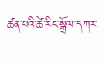ཚན་པའི་ཚེ་རིང་སྒྲོལ་དཀར་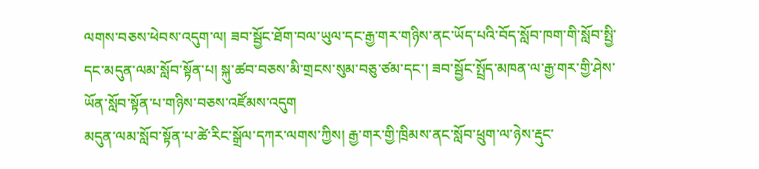ལགས་བཅས་ཕེབས་འདུག་ལ། ཟབ་སྦྱོང་ཐོག་བལ་ཡུལ་དང་རྒྱ་གར་གཉིས་ནང་ཡོད་པའི་བོད་སློབ་ཁག་གི་སློབ་སྤྱི་དང་མདུན་ལམ་སློབ་སྟོན་པ། སྐུ་ཚབ་བཅས་མི་གྲངས་སུམ་བཅུ་ཙམ་དང་། ཟབ་སྦྱོང་སྤྲོད་མཁན་ལ་རྒྱ་གར་གྱི་ཤེས་ཡོན་སློབ་སྟོན་པ་གཉིས་བཅས་འཛོམས་འདུག
མདུན་ལམ་སློབ་སྟོན་པ་ཚེ་རིང་སྒྲོལ་དཀར་ལགས་ཀྱིས། རྒྱ་གར་གྱི་ཁྲིམས་ནང་སློབ་ཕྲུག་ལ་ཉེས་རྡུང་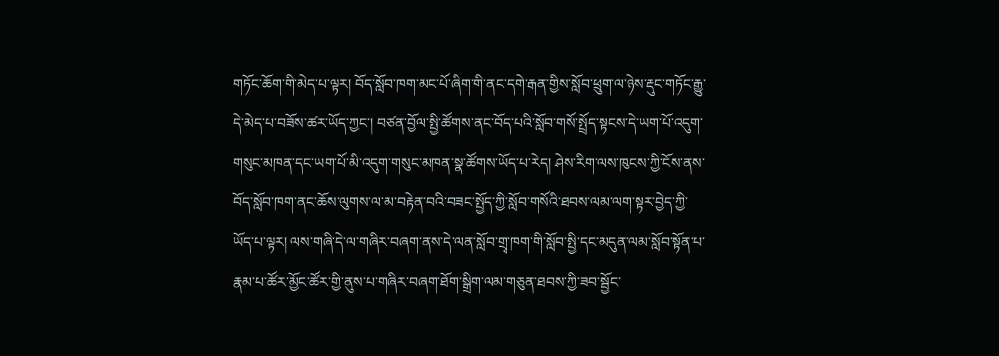གཏོང་ཆོག་གི་མེད་པ་ལྟར། བོད་སློབ་ཁག་མང་པོ་ཞིག་གི་ནང་དགེ་རྒན་གྱིས་སློབ་ཕྲུག་ལ་ཉེས་རྡུང་གཏོང་རྒྱུ་དེ་མེད་པ་བཟོས་ཚར་ཡོད་ཀྱང་། བཙན་བྱོལ་སྤྱི་ཚོགས་ནང་བོད་པའི་སློབ་གསོ་སྤྲོད་སྟངས་དེ་ཡག་པོ་འདུག་གསུང་མཁན་དང་ཡག་པོ་མི་འདུག་གསུང་མཁན་སྣ་ཚོགས་ཡོད་པ་རེད། ཤེས་རིག་ལས་ཁུངས་ཀྱི་ངོས་ནས་བོད་སློབ་ཁག་ནང་ཆོས་ལུགས་ལ་མ་བརྟེན་བའི་བཟང་སྤྱོད་ཀྱི་སློབ་གསོའི་ཐབས་ལམ་ལག་སྟར་བྱེད་ཀྱི་ཡོད་པ་ལྟར། ལས་གཞི་དེ་ལ་གཞིར་བཞག་ནས་དེ་ལན་སློབ་གྲྭ་ཁག་གི་སློབ་སྤྱི་དང་མདུན་ལམ་སློབ་སྟོན་པ་རྣམ་པ་ཚོར་མྱོང་ཚོར་གྱི་ནུས་པ་གཞིར་བཞག་ཐོག་སྒྲིག་ལམ་གཅུན་ཐབས་ཀྱི་ཟབ་སྦྱོང་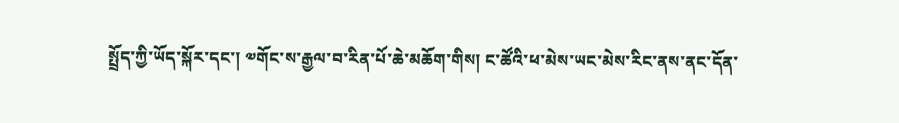སྤྲོད་ཀྱི་ཡོད་སྐོར་དང་། ༧གོང་ས་རྒྱལ་བ་རིན་པོ་ཆེ་མཆོག་གིས། ང་ཚོའི་ཕ་མེས་ཡང་མེས་རིང་ནས་ནང་དོན་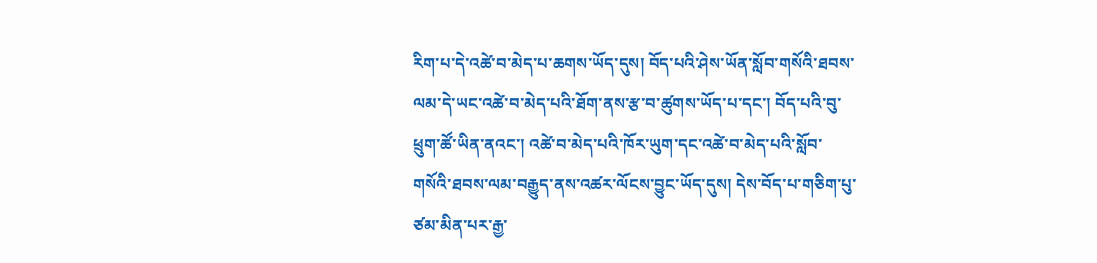རིག་པ་དེ་འཚེ་བ་མེད་པ་ཆགས་ཡོད་དུས། བོད་པའི་ཤེས་ཡོན་སློབ་གསོའི་ཐབས་ལམ་དེ་ཡང་འཚེ་བ་མེད་པའི་ཐོག་ནས་རྩ་བ་ཚུགས་ཡོད་པ་དང་། བོད་པའི་བུ་ཕྲུག་ཚོ་ཡིན་ནའང་། འཚེ་བ་མེད་པའི་ཁོར་ཡུག་དང་འཚེ་བ་མེད་པའི་སློབ་གསོའི་ཐབས་ལམ་བརྒྱུད་ནས་འཚར་ལོངས་བྱུང་ཡོད་དུས། དེས་བོད་པ་གཅིག་པུ་ཙམ་མིན་པར་རྒྱ་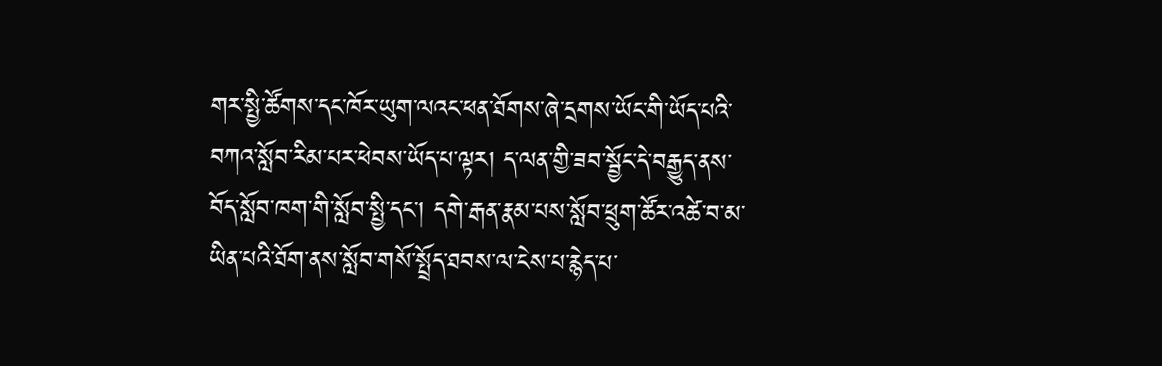གར་སྤྱི་ཚོགས་དང་ཁོར་ཡུག་ལའང་ཕན་ཐོགས་ཞེ་དྲགས་ཡོང་གི་ཡོད་པའི་བཀའ་སློབ་རིམ་པར་ཕེབས་ཡོད་པ་ལྟར། ད་ལན་གྱི་ཟབ་སྦྱོང་དེ་བརྒྱུད་ནས་བོད་སློབ་ཁག་གི་སློབ་སྤྱི་དང་། དགེ་རྒན་རྣམ་པས་སློབ་ཕྲུག་ཚོར་འཚེ་བ་མ་ཡིན་པའི་ཐོག་ནས་སློབ་གསོ་སྤྲོད་ཐབས་ལ་ངེས་པ་རྙེད་པ་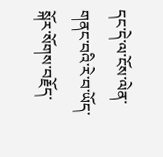དང་དེ་ལ་ངོས་ལེན་གནང་བའི་རེ་བ་ཡོད་སྐོར་སོགས་བརྗོད་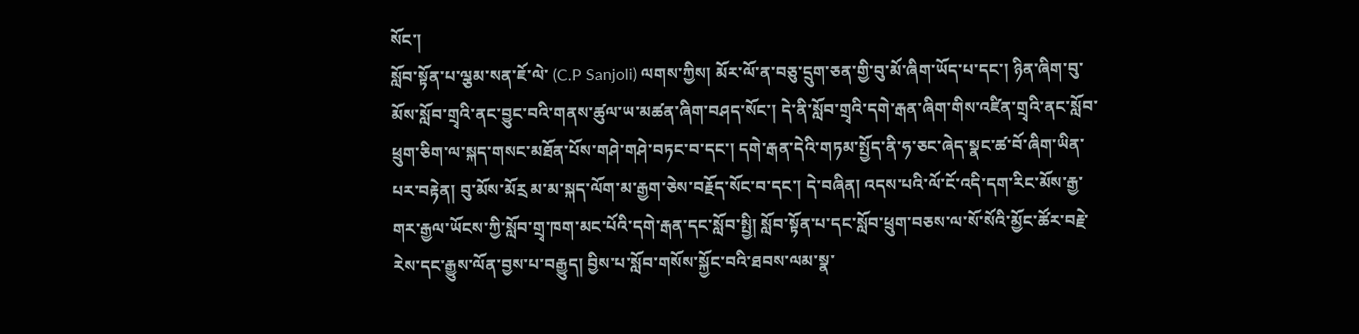སོང་།
སློབ་སྟོན་པ་ལྕམ་སན་ཇོ་ལེ་ (C.P Sanjoli) ལགས་ཀྱིས། མོར་ལོ་ན་བཅུ་དྲུག་ཅན་གྱི་བུ་མོ་ཞིག་ཡོད་པ་དང་། ཉིན་ཞིག་བུ་མོས་སློབ་གྲྭའི་ནང་བྱུང་བའི་གནས་ཚུལ་ཡ་མཚན་ཞིག་བཤད་སོང་། དེ་ནི་སློབ་གྲྭའི་དགེ་རྒན་ཞིག་གིས་འཛིན་གྲྭའི་ནང་སློབ་ཕྲུག་ཅིག་ལ་སྐད་གསང་མཐོན་པོས་གཤེ་གཤེ་བཏང་བ་དང་། དགེ་རྒན་དེའི་གཏམ་སྤྱོད་ནི་ཧ་ཅང་ཞེད་སྣང་ཚ་བོ་ཞིག་ཡིན་པར་བརྟེན། བུ་མོས་མོརྲ མ་མ་སྐད་ལོག་མ་རྒྱག་ཅེས་བརྗོད་སོང་བ་དང་། དེ་བཞིན། འདས་པའི་ལོ་ངོ་འདི་དག་རིང་མོས་རྒྱ་གར་རྒྱལ་ཡོངས་ཀྱི་སློབ་གྲྭ་ཁག་མང་པོའི་དགེ་རྒན་དང་སློབ་སྤྱི། སློབ་སྟོན་པ་དང་སློབ་ཕྲུག་བཅས་ལ་སོ་སོའི་མྱོང་ཚོར་བརྗེ་རེས་དང་རྒྱུས་ལོན་བྱས་པ་བརྒྱུད། བྱིས་པ་སློབ་གསོས་སྐྱོང་བའི་ཐབས་ལམ་སྣ་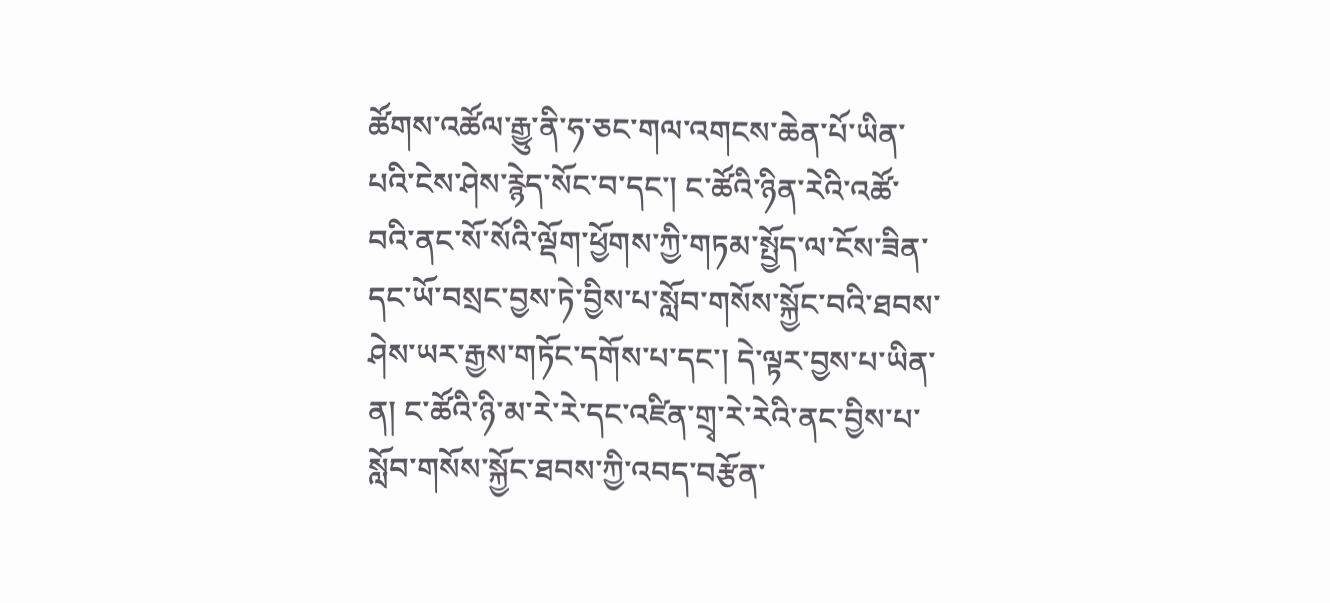ཚོགས་འཚོལ་རྒྱུ་ནི་ཧ་ཅང་གལ་འགངས་ཆེན་པོ་ཡིན་པའི་ངེས་ཤེས་རྙེད་སོང་བ་དང་། ང་ཚོའི་ཉིན་རེའི་འཚོ་བའི་ནང་སོ་སོའི་ལྡོག་ཕྱོགས་ཀྱི་གཏམ་སྤྱོད་ལ་ངོས་ཟིན་དང་ཡོ་བསྲང་བྱས་ཏེ་བྱིས་པ་སློབ་གསོས་སྐྱོང་བའི་ཐབས་ཤེས་ཡར་རྒྱས་གཏོང་དགོས་པ་དང་། དེ་ལྟར་བྱས་པ་ཡིན་ན། ང་ཚོའི་ཉི་མ་རེ་རེ་དང་འཛིན་གྲྭ་རེ་རེའི་ནང་བྱིས་པ་སློབ་གསོས་སྐྱོང་ཐབས་ཀྱི་འབད་བརྩོན་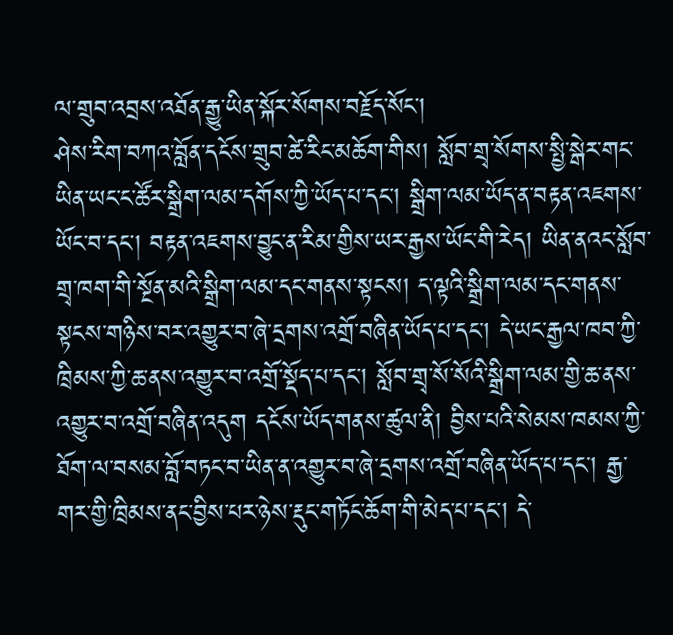ལ་གྲུབ་འབྲས་འཐོན་རྒྱུ་ཡིན་སྐོར་སོགས་བརྗོད་སོང་།
ཤེས་རིག་བཀའ་བློན་དངོས་གྲུབ་ཚེ་རིང་མཆོག་གིས། སློབ་གྲྭ་སོགས་སྤྱི་སྒེར་གང་ཡིན་ཡང་ང་ཚོར་སྒྲིག་ལམ་དགོས་ཀྱི་ཡོད་པ་དང་། སྒྲིག་ལམ་ཡོད་ན་བརྟན་འཇགས་ཡོང་བ་དང་། བརྟན་འཇགས་བྱུང་ན་རིམ་གྱིས་ཡར་རྒྱས་ཡོང་གི་རེད། ཡིན་ནའང་སློབ་གྲྭ་ཁག་གི་སྔོན་མའི་སྒྲིག་ལམ་དང་གནས་སྟངས། ད་ལྟའི་སྒྲིག་ལམ་དང་གནས་སྟངས་གཉིས་བར་འགྱུར་བ་ཞེ་དྲགས་འགྲོ་བཞིན་ཡོད་པ་དང་། དེ་ཡང་རྒྱལ་ཁབ་ཀྱི་ཁྲིམས་ཀྱི་ཆ་ནས་འགྱུར་བ་འགྲོ་སྡོད་པ་དང་། སློབ་གྲྭ་སོ་སོའི་སྒྲིག་ལམ་གྱི་ཆ་ནས་འགྱུར་བ་འགྲོ་བཞིན་འདུག དངོས་ཡོད་གནས་ཚུལ་ནི། བྱིས་པའི་སེམས་ཁམས་ཀྱི་ཐོག་ལ་བསམ་བློ་བཏང་བ་ཡིན་ན་འགྱུར་བ་ཞེ་དྲགས་འགྲོ་བཞིན་ཡོད་པ་དང་། རྒྱ་གར་གྱི་ཁྲིམས་ནང་བྱིས་པར་ཉེས་རྡུང་གཏོང་ཆོག་གི་མེད་པ་དང་། དེ་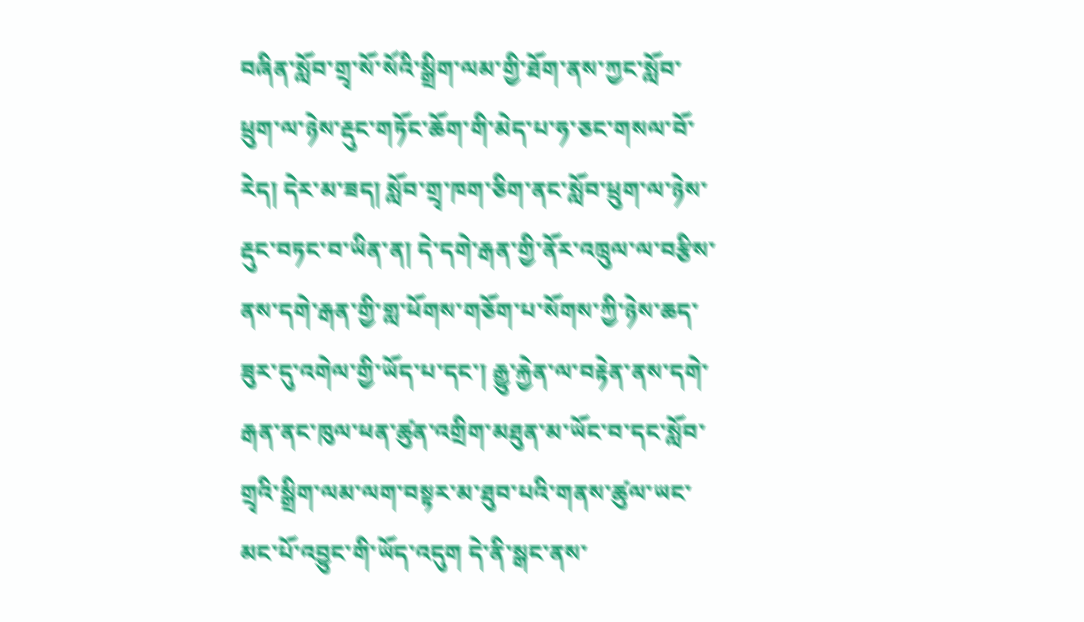བཞིན་སློབ་གྲྭ་སོ་སོའི་སྒྲིག་ལམ་གྱི་ཐོག་ནས་ཀྱང་སློབ་ཕྲུག་ལ་ཉེས་རྡུང་གཏོང་ཆོག་གི་མེད་པ་ཧ་ཅང་གསལ་བོ་རེད། དེར་མ་ཟད། སློབ་གྲྭ་ཁག་ཅིག་ནང་སློབ་ཕྲུག་ལ་ཉེས་རྡུང་བཏང་བ་ཡིན་ན། དེ་དགེ་རྒན་གྱི་ནོར་འཁྲུལ་ལ་བརྩིས་ནས་དགེ་རྒན་གྱི་གླ་ཕོགས་གཅོག་པ་སོགས་ཀྱི་ཉེས་ཆད་ཟུར་དུ་འགེལ་གྱི་ཡོད་པ་དང་། རྒྱུ་རྐྱེན་ལ་བརྟེན་ནས་དགེ་རྒན་ནང་ཁུལ་ཕན་ཚུན་འགྲིག་མཐུན་མ་ཡོང་བ་དང་སློབ་གྲྭའི་སྒྲིག་ལམ་ལག་བསྟར་མ་ཐུབ་པའི་གནས་ཚུལ་ཡང་མང་པོ་འབྱུང་གི་ཡོད་འདུག དེ་ནི་སྒང་ནས་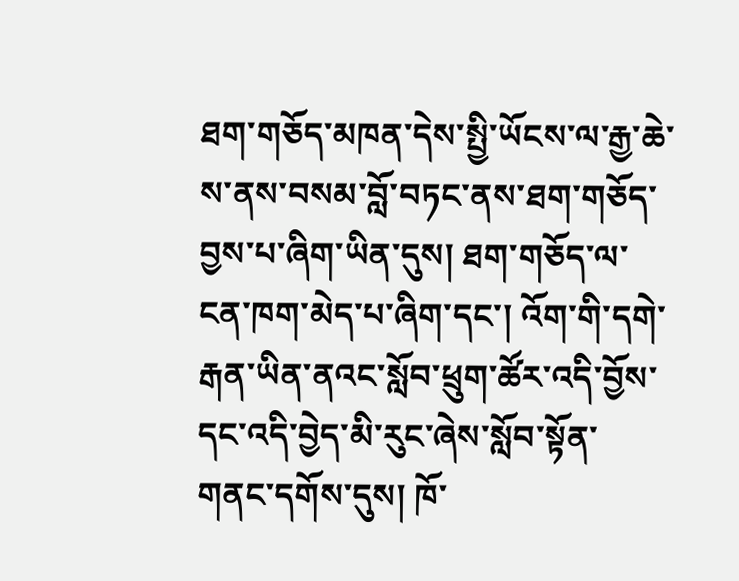ཐག་གཅོད་མཁན་དེས་སྤྱི་ཡོངས་ལ་རྒྱ་ཆེ་ས་ནས་བསམ་བློ་བཏང་ནས་ཐག་གཅོད་བྱས་པ་ཞིག་ཡིན་དུས། ཐག་གཅོད་ལ་ངན་ཁག་མེད་པ་ཞིག་དང་། འོག་གི་དགེ་རྒན་ཡིན་ནའང་སློབ་ཕྲུག་ཚོར་འདི་བྱོས་དང་འདི་བྱེད་མི་རུང་ཞེས་སློབ་སྟོན་གནང་དགོས་དུས། ཁོ་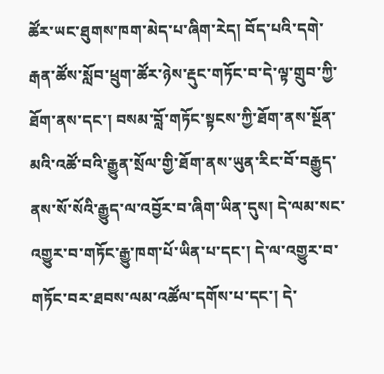ཚོར་ཡང་ཐུགས་ཁག་མེད་པ་ཞིག་རེད། བོད་པའི་དགེ་རྒན་ཚོས་སློབ་ཕྲུག་ཚོར་ཉེས་རྡུང་གཏོང་བ་དེ་ལྟ་གྲུབ་ཀྱི་ཐོག་ནས་དང་། བསམ་བློ་གཏོང་སྟངས་ཀྱི་ཐོག་ནས་སྔོན་མའི་འཚོ་བའི་རྒྱུན་སྲོལ་གྱི་ཐོག་ནས་ཡུན་རིང་བོ་བརྒྱུད་ནས་སོ་སོའི་རྒྱུད་ལ་འབྱོར་བ་ཞིག་ཡིན་དུས། དེ་ལམ་སང་འགྱུར་བ་གཏོང་རྒྱུ་ཁག་པོ་ཡིན་པ་དང་། དེ་ལ་འགྱུར་བ་གཏོང་བར་ཐབས་ལམ་འཚོལ་དགོས་པ་དང་། དེ་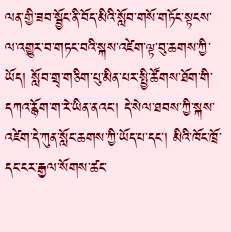ལན་གྱི་ཟབ་སྦྱོང་ནི་བོད་མིའི་སློབ་གསོ་གཏོང་སྟངས་ལ་འགྱུར་བ་གཏང་བའི་སྐས་འཛེག་ལྟ་བུ་ཆགས་ཀྱི་ཡོད། སློབ་གྲྭ་གཅིག་པུ་མིན་པར་སྤྱི་ཚོགས་ཐོག་གི་དཀའ་རྙོག་ག་རེ་ཡིན་ནའང་། དེ་སེལ་ཐབས་ཀྱི་སྐས་འཛེག་དེ་ཀུན་སློང་ཆགས་ཀྱི་ཡོད་པ་དང་། མིའི་ཁོང་ཁྲོ་དང་ངར་རྒྱལ་སོགས་ཚང་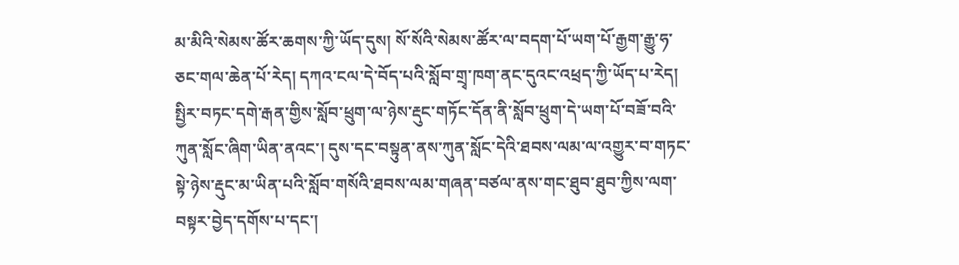མ་མིའི་སེམས་ཚོར་ཆགས་ཀྱི་ཡོད་དུས། སོ་སོའི་སེམས་ཚོར་ལ་བདག་པོ་ཡག་པོ་རྒྱག་རྒྱུ་ཧ་ཅང་གལ་ཆེན་པོ་རེད། དཀའ་ངལ་དེ་བོད་པའི་སློབ་གྲྭ་ཁག་ནང་དུའང་འཕྲད་ཀྱི་ཡོད་པ་རེད། སྤྱིར་བཏང་དགེ་རྒན་གྱིས་སློབ་ཕྲུག་ལ་ཉེས་རྡུང་གཏོང་དོན་ནི་སློབ་ཕྲུག་དེ་ཡག་པོ་བཟོ་བའི་ཀུན་སློང་ཞིག་ཡིན་ནའང་། དུས་དང་བསྟུན་ནས་ཀུན་སློང་དེའི་ཐབས་ལམ་ལ་འགྱུར་བ་གཏང་སྟེ་ཉེས་རྡུང་མ་ཡིན་པའི་སློབ་གསོའི་ཐབས་ལམ་གཞན་བཙལ་ནས་གང་ཐུབ་ཐུབ་ཀྱིས་ལག་བསྟར་བྱེད་དགོས་པ་དང་།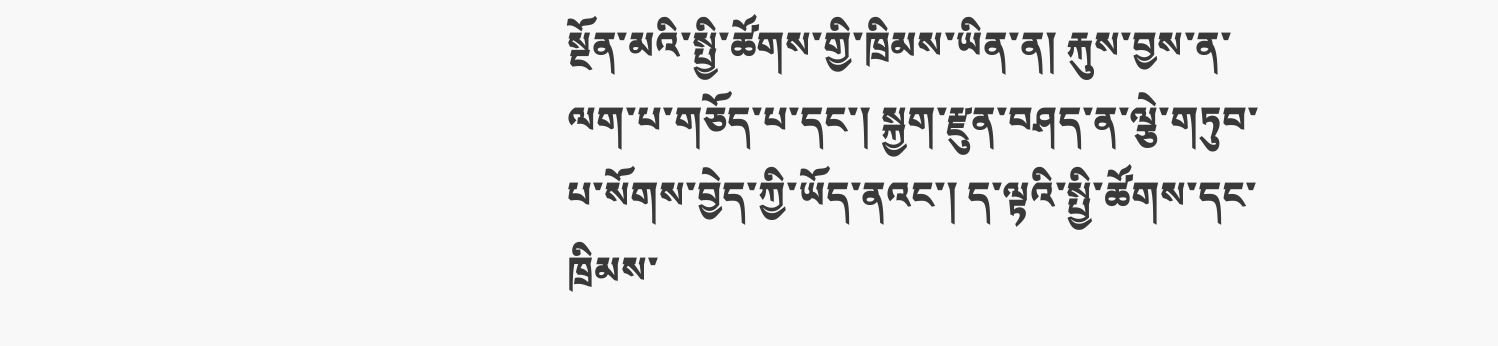སྔོན་མའི་སྤྱི་ཚོགས་གྱི་ཁྲིམས་ཡིན་ན། རྐུས་བྱས་ན་ལག་པ་གཅོད་པ་དང་། སྐྱག་རྫུན་བཤད་ན་ལྕེ་གཏུབ་པ་སོགས་བྱེད་ཀྱི་ཡོད་ནའང་། ད་ལྟའི་སྤྱི་ཚོགས་དང་ཁྲིམས་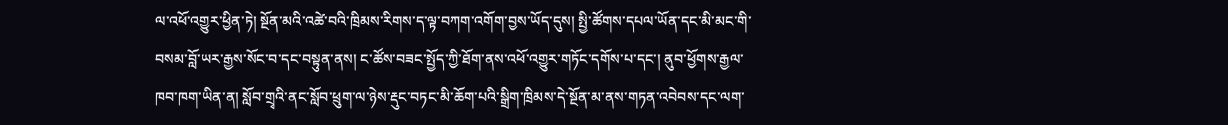ལ་འཕོ་འགྱུར་ཕྱིན་ཏེ། སྔོན་མའི་འཚེ་བའི་ཁྲིམས་རིགས་ད་ལྟ་བཀག་འགོག་བྱས་ཡོད་དུས། སྤྱི་ཚོགས་དཔལ་ཡོན་དང་མི་མང་གི་བསམ་བློ་ཡར་རྒྱས་སོང་བ་དང་བསྟུན་ནས། ང་ཚོས་བཟང་སྤྱོད་ཀྱི་ཐོག་ནས་འཕོ་འགྱུར་གཏོང་དགོས་པ་དང་། ནུབ་ཕྱོགས་རྒྱལ་ཁབ་ཁག་ཡིན་ན། སློབ་གྲྭའི་ནང་སློབ་ཕྲུག་ལ་ཉེས་རྡུང་བཏང་མི་ཆོག་པའི་སྒྲིག་ཁྲིམས་དེ་སྔོན་མ་ནས་གཏན་འབེབས་དང་ལག་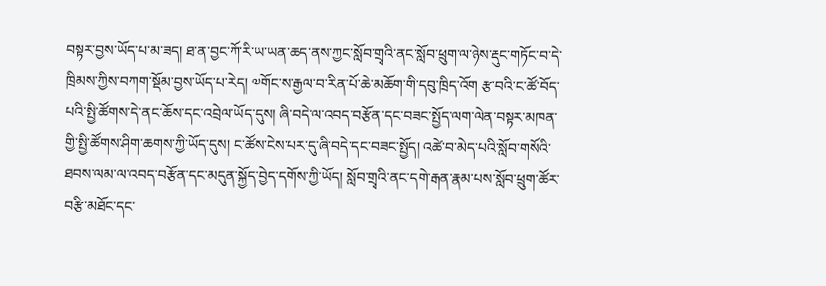བསྟར་བྱས་ཡོད་པ་མ་ཟད། ཐ་ན་བྱང་ཀོ་རི་ཡ་ཡན་ཆད་ནས་ཀྱང་སློབ་གྲྭའི་ནང་སློབ་ཕྲུག་ལ་ཉེས་རྡུང་གཏོང་བ་དེ་ཁྲིམས་ཀྱིས་བཀག་སྡོམ་བྱས་ཡོད་པ་རེད། ༧གོང་ས་རྒྱལ་བ་རིན་པོ་ཆེ་མཆོག་གི་དབུ་ཁྲིད་འོག རྩ་བའི་ང་ཚོ་བོད་པའི་སྤྱི་ཚོགས་དེ་ནང་ཆོས་དང་འབྲེལ་ཡོད་དུས། ཞི་བདེ་ལ་འབད་བརྩོན་དང་བཟང་སྤྱོད་ལག་ལེན་བསྟར་མཁན་གྱི་སྤྱི་ཚོགས་ཤིག་ཆགས་ཀྱི་ཡོད་དུས། ང་ཚོས་ངེས་པར་དུ་ཞི་བདེ་དང་བཟང་སྤྱོད། འཚེ་བ་མེད་པའི་སློབ་གསོའི་ཐབས་ལམ་ལ་འབད་བརྩོན་དང་མདུན་སྐྱོད་བྱེད་དགོས་ཀྱི་ཡོད། སློབ་གྲྭའི་ནང་དགེ་རྒན་རྣམ་པས་སློབ་ཕྲུག་ཚོར་བརྩི་མཐོང་དང་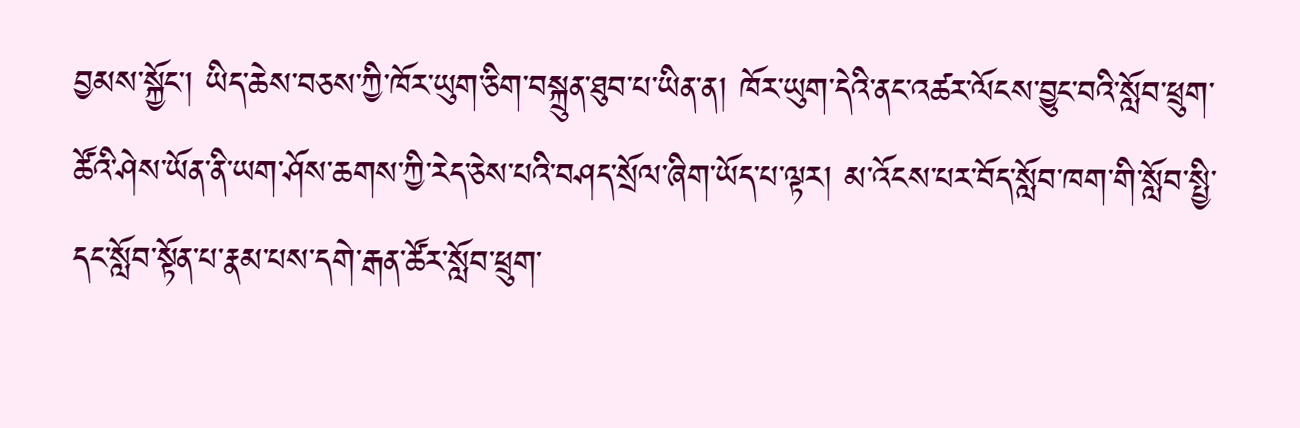བྱམས་སྐྱོང་། ཡིད་ཆེས་བཅས་ཀྱི་ཁོར་ཡུག་ཅིག་བསྐྲུན་ཐུབ་པ་ཡིན་ན། ཁོར་ཡུག་དེའི་ནང་འཚར་ལོངས་བྱུང་བའི་སློབ་ཕྲུག་ཚོའི་ཤེས་ཡོན་ནི་ཡག་ཤོས་ཆགས་ཀྱི་རེད་ཅེས་པའི་བཤད་སྲོལ་ཞིག་ཡོད་པ་ལྟར། མ་འོངས་པར་བོད་སློབ་ཁག་གི་སློབ་སྤྱི་དང་སློབ་སྟོན་པ་རྣམ་པས་དགེ་རྒན་ཚོར་སློབ་ཕྲུག་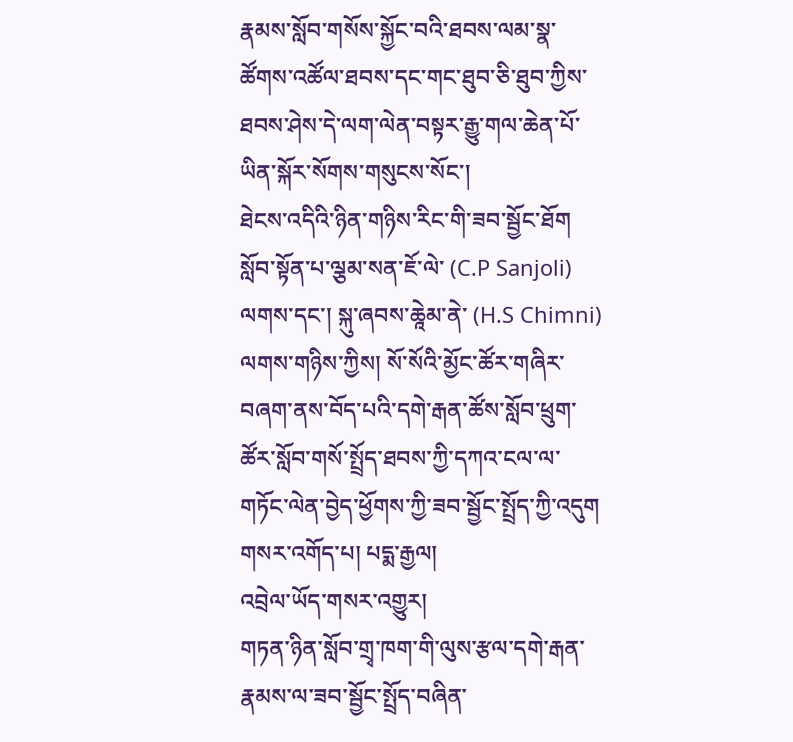རྣམས་སློབ་གསོས་སྐྱོང་བའི་ཐབས་ལམ་སྣ་ཚོགས་འཚོལ་ཐབས་དང་གང་ཐུབ་ཅི་ཐུབ་ཀྱིས་ཐབས་ཤེས་དེ་ལག་ལེན་བསྟར་རྒྱུ་གལ་ཆེན་པོ་ཡིན་སྐོར་སོགས་གསུངས་སོང་།
ཐེངས་འདིའི་ཉིན་གཉིས་རིང་གི་ཟབ་སྦྱོང་ཐོག སློབ་སྟོན་པ་ལྕམ་སན་ཇོ་ལེ་ (C.P Sanjoli) ལགས་དང་། སྐུ་ཞབས་ཆཱེམ་ནེ་ (H.S Chimni) ལགས་གཉིས་ཀྱིས། སོ་སོའི་མྱོང་ཚོར་གཞིར་བཞག་ནས་བོད་པའི་དགེ་རྒན་ཚོས་སློབ་ཕྲུག་ཚོར་སློབ་གསོ་སྤྲོད་ཐབས་ཀྱི་དཀའ་ངལ་ལ་གཏོང་ལེན་བྱེད་ཕྱོགས་ཀྱི་ཟབ་སྦྱོང་སྤྲོད་ཀྱི་འདུག
གསར་འགོད་པ། པདྨ་རྒྱལ།
འབྲེལ་ཡོད་གསར་འགྱུར།
གཏན་ཉིན་སློབ་གྲྭ་ཁག་གི་ལུས་རྩལ་དགེ་རྒན་རྣམས་ལ་ཟབ་སྦྱོང་སྤྲོད་བཞིན་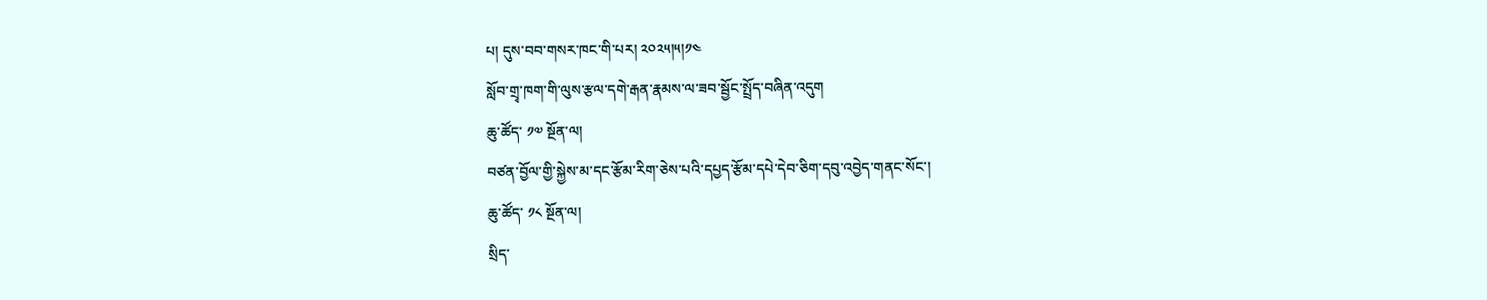པ། དུས་བབ་གསར་ཁང་གི་པར། ༢༠༢༥།༥།༡༤
སློབ་གྲྭ་ཁག་གི་ལུས་རྩལ་དགེ་རྒན་རྣམས་ལ་ཟབ་སྦྱོང་སྤྲོད་བཞིན་འདུག
ཆུ་ཚོད་ ༡༧ སྔོན་ལ།
བཙན་བྱོལ་གྱི་སྐྱེས་མ་དང་རྩོམ་རིག་ཅེས་པའི་དཔྱད་རྩོམ་དཔེ་དེབ་ཅིག་དབུ་འབྱེད་གནང་སོང་།
ཆུ་ཚོད་ ༡༨ སྔོན་ལ།
སྲིད་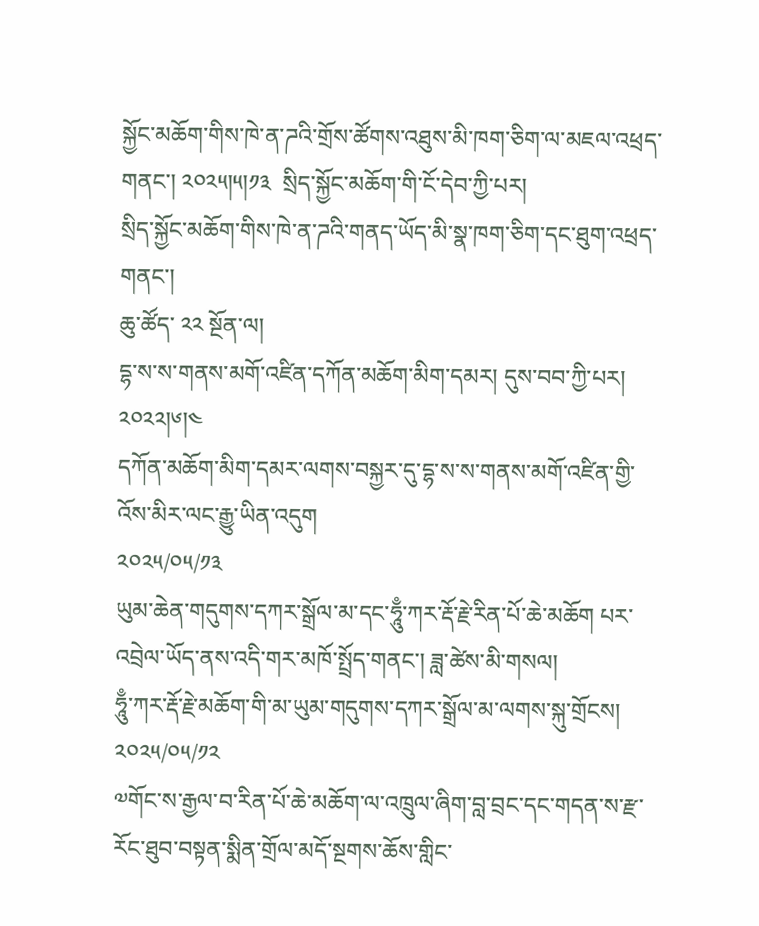སྐྱོང་མཆོག་གིས་ཁེ་ན་ཌའི་གྲོས་ཚོགས་འཐུས་མི་ཁག་ཅིག་ལ་མཇལ་འཕྲད་གནང་། ༢༠༢༥།༥།༡༣  སྲིད་སྐྱོང་མཆོག་གི་ངོ་དེབ་ཀྱི་པར།
སྲིད་སྐྱོང་མཆོག་གིས་ཁེ་ན་ཌའི་གནད་ཡོད་མི་སྣ་ཁག་ཅིག་དང་ཐུག་འཕྲད་གནང་།
ཆུ་ཚོད་ ༢༢ སྔོན་ལ།
དྷ་ས་ས་གནས་མགོ་འཛིན་དཀོན་མཆོག་མིག་དམར། དུས་བབ་ཀྱི་པར། ༢༠༢༢།༦།༤
དཀོན་མཆོག་མིག་དམར་ལགས་བསྐྱར་དུ་དྷ་ས་ས་གནས་མགོ་འཛིན་གྱི་འོས་མིར་ལང་རྒྱུ་ཡིན་འདུག
༢༠༢༥/༠༥/༡༣
ཡུམ་ཆེན་གདུགས་དཀར་སྒྲོལ་མ་དང་ཧཱུྃ་ཀར་རྡོ་རྗེ་རིན་པོ་ཆེ་མཆོག པར་འབྲེལ་ཡོད་ནས་འདི་གར་མཁོ་སྤྲོད་གནང་། ཟླ་ཚེས་མི་གསལ།
ཧཱུྃ་ཀར་རྡོ་རྗེ་མཆོག་གི་མ་ཡུམ་གདུགས་དཀར་སྒྲོལ་མ་ལགས་སྐུ་གྲོངས།
༢༠༢༥/༠༥/༡༢
༧གོང་ས་རྒྱལ་བ་རིན་པོ་ཆེ་མཆོག་ལ་འཁྲུལ་ཞིག་བླ་བྲང་དང་གདན་ས་རྫ་རོང་ཐུབ་བསྟན་སྨིན་གྲོལ་མདོ་སྔགས་ཆོས་གླིང་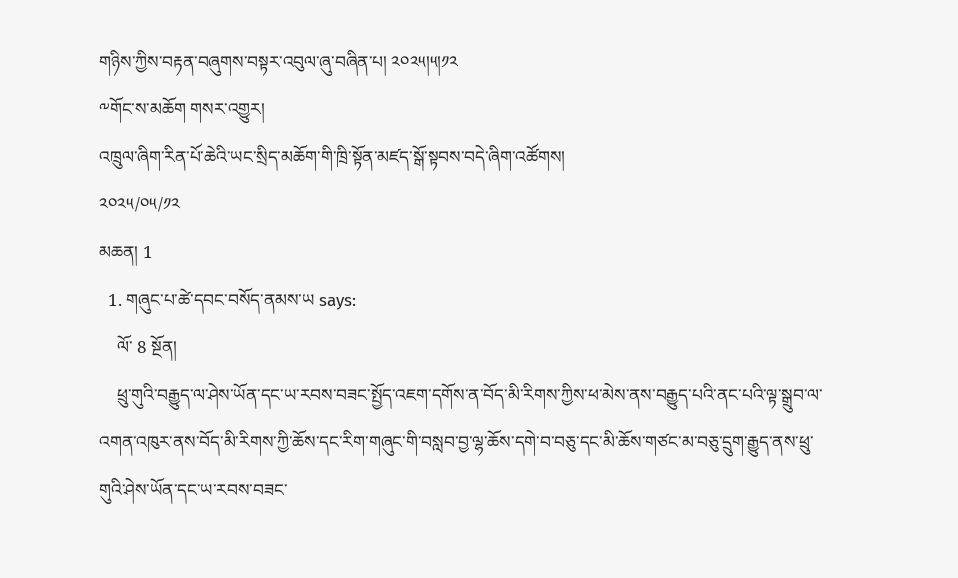གཉིས་ཀྱིས་བརྟན་བཞུགས་བསྟར་འབུལ་ཞུ་བཞིན་པ། ༢༠༢༥།༥།༡༢
༸གོང་ས་མཆོག གསར་འགྱུར།
འཁྲུལ་ཞིག་རིན་པོ་ཆེའི་ཡང་སྲིད་མཆོག་གི་ཁྲི་སྟོན་མཛད་སྒོ་སྟབས་བདེ་ཞིག་འཚོགས།
༢༠༢༥/༠༥/༡༢
མཆན། 1
  1. གཞུང་པ་ཚེ་དབང་བསོད་ནམས་ཡ says:
    ལོ་ 8 སྔོན།
    ཕྲུ་གུའི་བརྒྱུད་ལ་ཤེས་ཡོན་དང་ཡ་རབས་བཟང་སྤྱོད་འཇག་དགོས་ན་བོད་མི་རིགས་ཀྱིས་ཕ་མེས་ནས་བརྒྱུད་པའི་ནང་པའི་ལྟ་སྒྲུབ་ལ་འགན་འཁུར་ནས་བོད་མི་རིགས་ཀྱི་ཆོས་དང་རིག་གཞུང་གི་བསླབ་བྱ་ལྷ་ཆོས་དགེ་བ་བཅུ་དང་མི་ཆོས་གཙང་མ་བཅུ་དྲུག་རྒྱུད་ནས་ཕྲུ་གུའི་ཤེས་ཡོན་དང་ཡ་རབས་བཟང་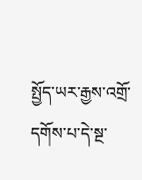སྤྱོད་ཡར་རྒྱས་འགྲོ་དགོས་པ་དེ་སྔ་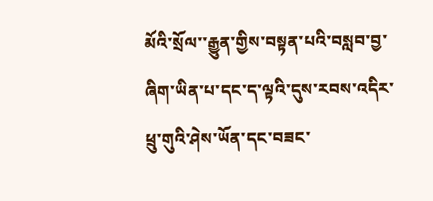མོའི་སྲོལ་་རྒྱུན་གྱིས་བསྟན་པའི་བསླབ་བྱ་ཞིག་ཡིན་པ་དང་ད་ལྟའི་དུས་རབས་འདིར་ཕྲུ་གུའི་ཤེས་ཡོན་དང་བཟང་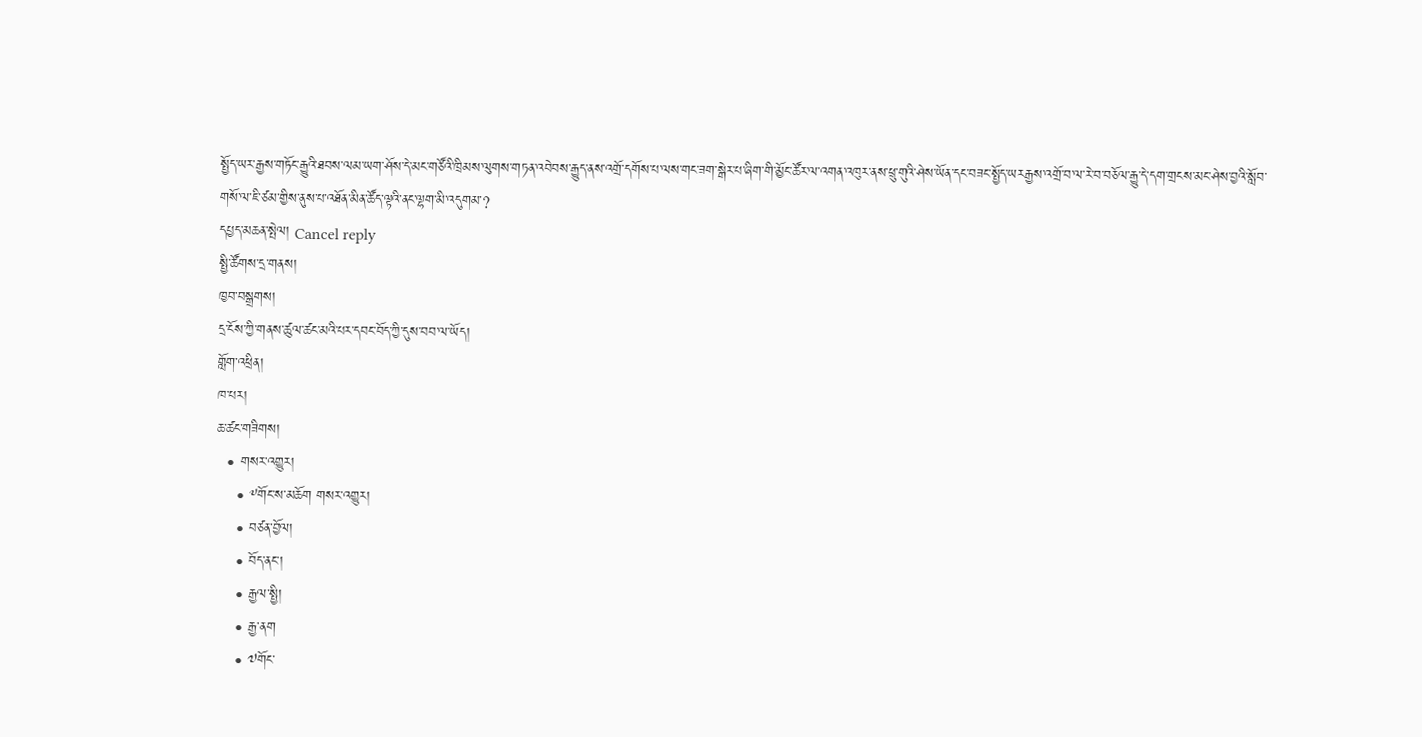སྤྱོད་ཡར་རྒྱས་གཏོང་རྒྱུའི་ཐབས་ལམ་ཡག་ཤོས་དེ་མང་གཙོའི་ཁྲིམས་ལུགས་གཏན་འབེབས་རྒྱུད་ནས་འགྲོ་དགོས་པ་ལས་གང་ཟག་སྒེར་པ་ཞིག་གི་མྱོང་ཚོར་ལ་འགན་འཁུར་ནས་ཕྲུ་གུའི་ཤེས་ཡོན་དང་བཟང་སྤྱོད་ཡརརྒྱས་འགྲོ་བ་ལ་རེ་བ་བཅོལ་རྒྱུ་དེ་དག་གྲངས་མང་ཤེས་བྱའི་སློབ་གསོ་ལ་ཇི་ཙམ་གྱིས་ནུས་པ་འཐོན་མིན་ཚོད་ལྟའི་ནང་ལྷག་མི་འདུགམ་?
དཔྱད་མཆན་སྤེལ། Cancel reply
སྤྱི་ཚོགས་དྲ་གནས།
ཁྱབ་བསྒྲགས།
དྲ་ངོས་ཀྱི་གནས་ཚུལ་ཚང་མའི་པར་དབང་བོད་ཀྱི་དུས་བབ་ལ་ཡོད།
གློག་འཕྲིན།
ཁ་པར།
ཆ་ཚང་གཟིགས།
  • གསར་འགྱུར།
    • ༸གོང་ས་མཆོག གསར་འགྱུར།
    • བཙན་བྱོལ།
    • བོད་ནང་།
    • རྒྱལ་སྤྱི།
    • རྒྱ་ནག
    • ༧གོང་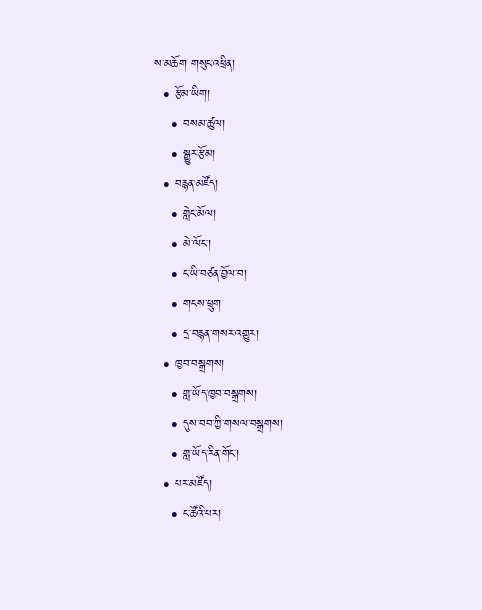ས་མཆོག གསུང་འཕྲིན།
  • རྩོམ་ཡིག།
    • བསམ་ཚུལ།
    • སྒྱུར་རྩོམ།
  • བརྙན་མཛོད།
    • གླེང་མོལ།
    • མེ་ལོང་།
    • ང་ཡི་བཙན་བྱོལ་བ།
    • གངས་ཕྲུག
    • དྲ་བརྙན་གསར་འགྱུར།
  • ཁྱབ་བསྒྲགས།
    • གླ་ཡོད་ཁྱབ་བསྒྲགས།
    • དུས་བབ་ཀྱི་གསལ་བསྒྲགས།
    • གླ་ཡོད་རིན་གོང་།
  • པར་མཛོད།
    • ང་ཚོའི་པར།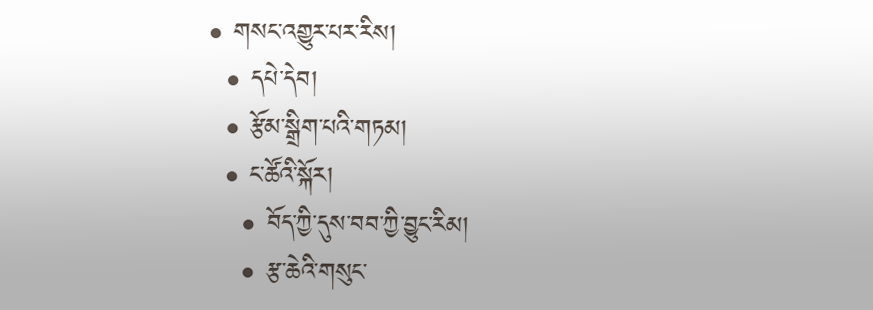• གསང་འགྱུར་པར་རིས།
  • དཔེ་དེབ།
  • རྩོམ་སྒྲིག་པའི་གཏམ།
  • ང་ཚོའི་སྐོར།
    • བོད་ཀྱི་དུས་བབ་ཀྱི་བྱུང་རིམ།
    • རྩ་ཆེའི་གསུང་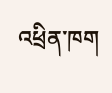འཕྲིན་ཁག